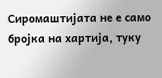Сиромаштијата не е само бројка на хартија, туку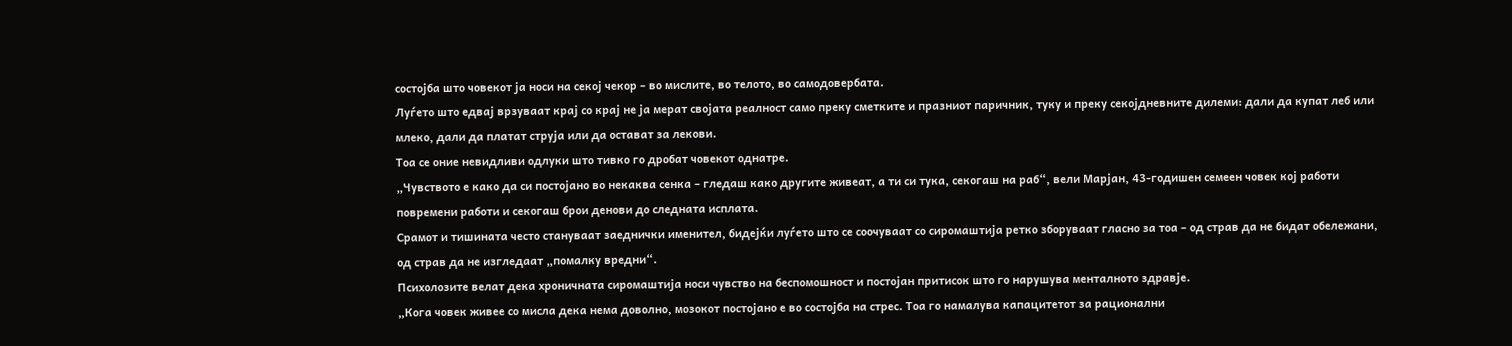состојба што човекот ја носи на секој чекор – во мислите, во телото, во самодовербата.
Луѓето што едвај врзуваат крај со крај не ја мерат својата реалност само преку сметките и празниот паричник, туку и преку секојдневните дилеми: дали да купат леб или млеко, дали да платат струја или да остават за лекови.
Тоа се оние невидливи одлуки што тивко го дробат човекот однатре.
„Чувството е како да си постојано во некаква сенка – гледаш како другите живеат, а ти си тука, секогаш на раб“, вели Марјан, 43-годишен семеен човек кој работи повремени работи и секогаш брои денови до следната исплата.
Срамот и тишината често стануваат заеднички именител, бидејќи луѓето што се соочуваат со сиромаштија ретко зборуваат гласно за тоа – од страв да не бидат обележани, од страв да не изгледаат „помалку вредни“.
Психолозите велат дека хроничната сиромаштија носи чувство на беспомошност и постојан притисок што го нарушува менталното здравје.
„Кога човек живее со мисла дека нема доволно, мозокот постојано е во состојба на стрес. Тоа го намалува капацитетот за рационални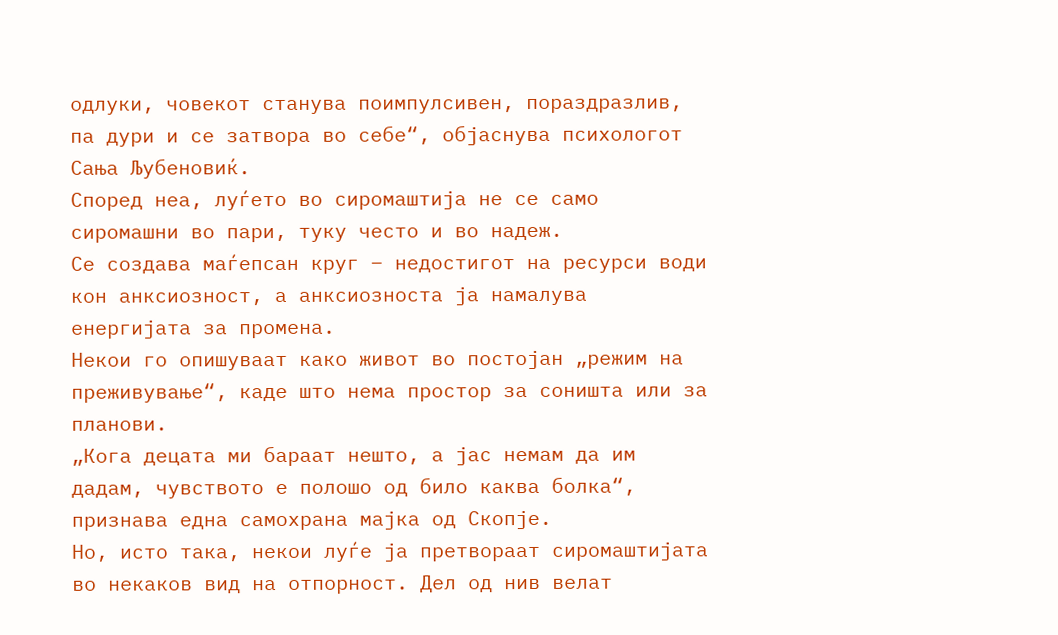одлуки, човекот станува поимпулсивен, пораздразлив, па дури и се затвора во себе“, објаснува психологот Сања Љубеновиќ.
Според неа, луѓето во сиромаштија не се само сиромашни во пари, туку често и во надеж.
Се создава маѓепсан круг – недостигот на ресурси води кон анксиозност, а анксиозноста ја намалува енергијата за промена.
Некои го опишуваат како живот во постојан „режим на преживување“, каде што нема простор за соништа или за планови.
„Кога децата ми бараат нешто, а јас немам да им дадам, чувството е полошо од било каква болка“, признава една самохрана мајка од Скопје.
Но, исто така, некои луѓе ја претвораат сиромаштијата во некаков вид на отпорност. Дел од нив велат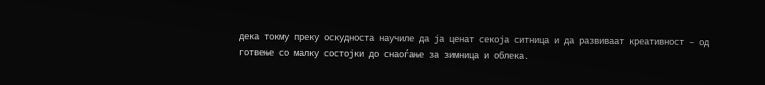дека токму преку оскудноста научиле да ја ценат секоја ситница и да развиваат креативност – од готвење со малку состојки до снаоѓање за зимница и облека.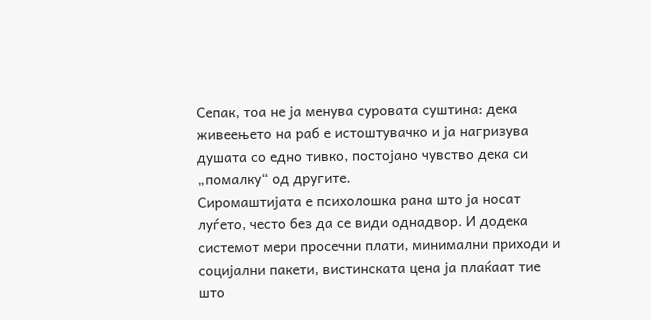Сепак, тоа не ја менува суровата суштина: дека живеењето на раб е истоштувачко и ја нагризува душата со едно тивко, постојано чувство дека си „помалку“ од другите.
Сиромаштијата е психолошка рана што ја носат луѓето, често без да се види однадвор. И додека системот мери просечни плати, минимални приходи и социјални пакети, вистинската цена ја плаќаат тие што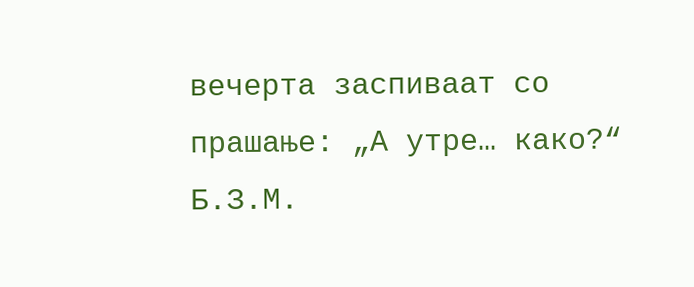вечерта заспиваат со прашање: „А утре… како?“
Б.З.М.